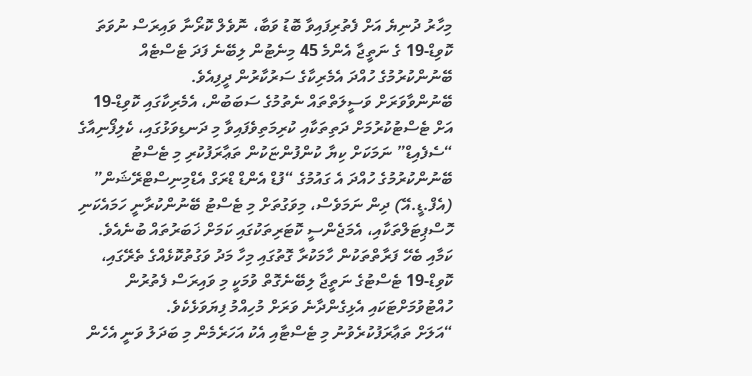މިހާރު ދުނިޔެ އަށް ފެތުރިފައިވާ ބޮޑު ވަބާ، ނޮވެލް ކޮރޯނާ ވައިރަސް ނުވަތަ ކޮވިޑް-19 ގެ ނަތީޖާ އެންމެ 45 މިނެޓުން ލިބޭނެ ފަދަ ޓެސްޓެއް ބޭނުންކުރުމުގެ ހުއްދަ އެމެރިކާގެ ސަރުކާރުން ދީފިއެވެ.
ބޭނުންވާވަރަށް ވަސީލަތްތައް ނެތުމުގެ ސަބަބުން، އެމެރިކާގައި ކޮވިޑް-19 އަށް ޓެސްޓުކުރުމަށް ދަތިތަކާއި ކުރިމަތިވެފައިވާ މި ދަނޑިވަޅުގައި، ކެލިފޯނިއާގެ “ސެފެއިޑް” ނަމަކަށް ކިޔާ ކުންފުންޏަކުން ތަޢާރަފުކުރި މި ޓެސްޓު ބޭނުންކުރުމުގެ ހުއްދަ އެ ގައުމުގެ “ފުޑް އެންޑް ޑްރަގް އެޑްމިނިސްޓްރޭޝަން” (އެފް.ޑީ.އޭ) ދިން ނަމަވެސް، މިވަގުތަށް މި ޓެސްޓު ބޭނުންކުރާނީ ހަމައެކަނި ހޮސްޕިޓަލްތަކާއި، އެމަޖެންސީ ކޮޓަރިތަކުގައި ކަމަށް ޚަބަރުތައް ބުނެއެވެ.
ކަމާއި ބެހޭ ފަރާތްތަކުން ހާމަކުރާ ގޮތުގައި މިހާ މަދު ވަގުތުކޮޅެއްގެ ތެރޭގައި، ކޮވިޑް-19 ޓެސްޓުގެ ނަތީޖާ ލިބޭނެގޮތް ވުމަކީ މި ވައިރަސް ފެތުރުން ހުއްޓުވުމަށްޓަކައި އެޅިގެންދާނެ ވަރަށް މުހިއްމު ފިޔަވަޅެކެވެ.
“އަލަށް ތަޢާރަފުކުރެވުނު މި ޓެސްޓާއި އެކު އަހަރެމެން މި ބަދަލު ވަނީ އެހެން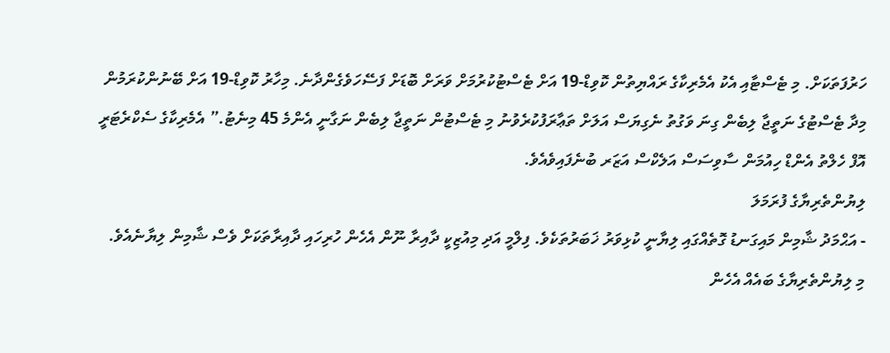ހަރުފަތަކަށް. މި ޓެސްޓާއި އެކު އެމެރިކާގެ ރައްޔިތުން ކޮވިޑް-19 އަށް ޓެސްޓުކުރުމަށް ވަރަށް ބޮޑަށް ފަސޭހަވެގެންދާނެ. މިހާރު ކޮވިޑް-19 އަށް ބޭނުންކުރަމުން މިދާ ޓެސްޓުގެ ނަތީޖާ ލިބެން ގިނަ ވަގުތު ނެގިޔަސް އަލަށް ތަޢާރަފުކުރެވުނު މި ޓެސްޓުން ނަތީޖާ ލިބެން ނަގާނީ އެންމެ 45 މިނެޓު.” އެމެރިކާގެ ސެކްރެޓަރީ އޮފް ހެލްތު އެންޑް ހިއުމަން ސާވިސަސް އަލެކްސް އަޒަރ ބުނެފައިވެއެވެ.
ލިޔުންތެރިޔާގެ ފުރަމަލަ
- އަޙްމަދު ޝާމިން މައިގަނޑު ގޮތެއްގައި ލިޔާނީ ކުޅިވަރު ޚަބަރުތަކެވެ. ފިލްމީ އަދި މިއުޒިކީ ދާއިރާ ނޫން އެހެން ހުރިހައި ދާއިރާތަކަށް ވެސް ޝާމިން ލިޔާނެއެވެ.
މި ލިޔުންތެރިޔާގެ ބައެއް އެހެން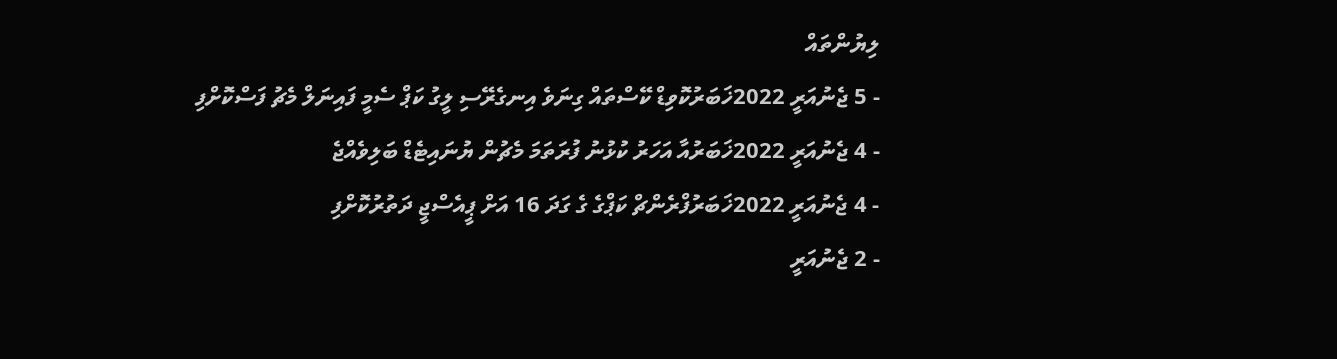ލިޔުންތައް
- 5 ޖެނުއަރީ 2022ޚަބަރުކޮވިޑް ކޭސްތައް ގިނަވެ އިނގެރޭސި ލީގު ކަޕް ސެމީ ފައިނަލް މެޗު ފަސްކޮށްފި
- 4 ޖެނުއަރީ 2022ޚަބަރުއާ އަހަރު ކުޅުނު ފުރަތަމަ މެޗުން ޔުނައިޓެޑް ބަލިވެއްޖެ
- 4 ޖެނުއަރީ 2022ޚަބަރުފްރެންޗް ކަޕްގެ ގެ ގަދަ 16 އަށް ޕީއެސްޖީ ދަތުރުކޮށްފި
- 2 ޖެނުއަރީ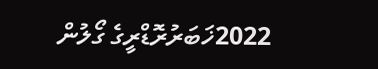2022ޚަބަރުރޮޑްރީގެ ގޯލުން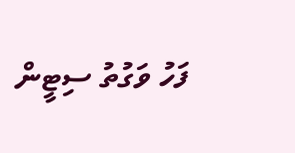ފަހު ވަގުތު ސިޓީން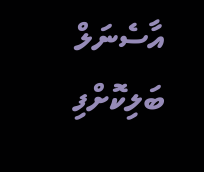އާސެނަލް ބަލިކޮށްފި